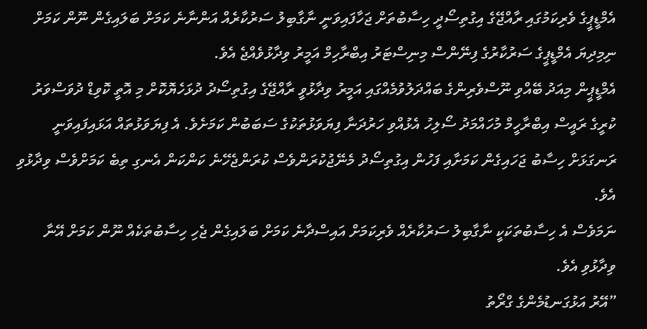އެމްޑީޕީގެ ވެރިކަމުގައި ރާއްޖޭގެ އިގުތިސޯދީ ހިސާބުތަށް ޖަހާފައިވަނީ ނާގާބިލު ސަރުކާރެއް އަންނާނެ ކަމަށް ބަލައިގެން ނޫން ކަމަށް ނިމިދިޔަ އެމްޑީޕީގެ ސަރުކާރުގެ ފިނޭންސް މިނިސްޓަރު އިބްރާހިމް އަމީރު ވިދާޅުވެއްޖެ އެވެ.
އެމްޑީޕީން މިއަދު ބޭއްވި ނޫސްވެރިންގެ ބައްދަލުވުމެއްގައި އަމީރު ވިދާޅުވީ ރާއްޖޭގެ އިގުތިސޯދު ދުޅަހެޔޮކޮށް މި އޮތީ ކޮވިޑް ދުވަސްވަރު ކުރީގެ ރައީސް އިބްރާހީމް މުހައްމަދު ސޯލިހު އެޅުއްވި ހަރުދަނާ ފިޔަވަޅުތަކުގެ ސަބަބުން ކަމަށެވެ. އެ ފިޔަވަޅުތައް އަޅައިފައިވަނީ ރަނގަޅަށް ހިސާބު ޖަހައިގެން ކަމަށާއި ފަހުން އިގުތިސޯދު މެނޭޖުކުރަންވެސް ކުރަންޖެހޭނެ ކަންކަން އެނގި ތިބެ ކަމަށްވެސް ވިދާޅުވި އެވެ.
ނަމަވެސް އެ ހިސާބުތަކަކީ ނާގާބިލު ސަރުކާރެއް ވެރިކަމަށް އައިސްދާނެ ކަމަށް ބަލައިގެން ޖެހި ހިސާބުތަކެއް ނޫން ކަމަށް އޭނާ ވިދާޅުވި އެވެ.
”އޭރު އަޅުގަނޑުމެންގެ ގްރޯތު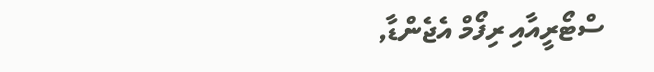ސްޓޯރީއާއި ރިފޯމް އެޖެންޑާ,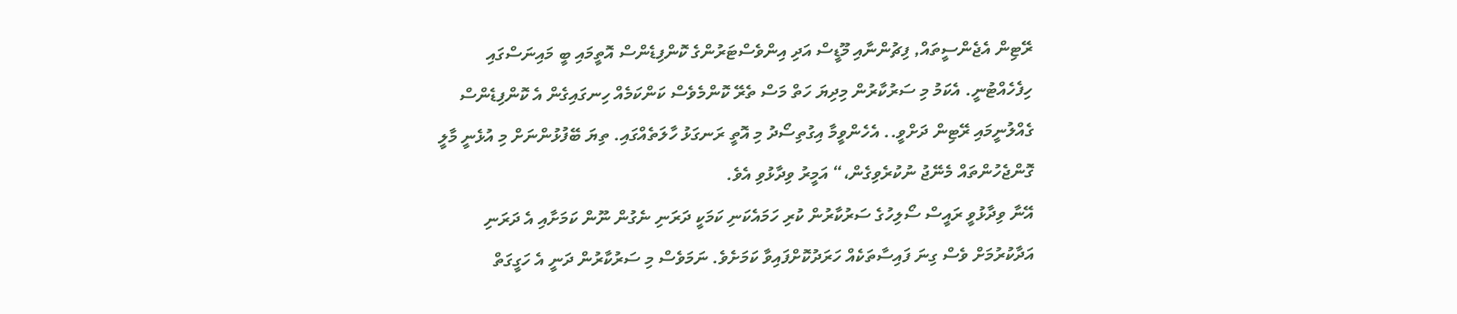ރޭޓިން އެޖެންސީތައް, ފިޗުންނާއި މޫޑީސް އަދި އިންވެސްޓަރުންގެ ކޮންފިޑެންސް އޮތީމައި ބީ މައިނަސްގައި ހިފެހެއްޓުނީ. އެކަމު މި ސަރުކާރުން މިދިޔަ ހަތް މަސް ތެރޭ ކޮންމެވެސް ކަންކަމެއް ހިނގައިގެން އެ ކޮންފިޑެންސް ގެއްލުނީމައި ރޭޓިން ދަށްވީ.. އެހެންވީމާ އިގުތިސޯދު މި އޮތީ ރަނގަޅު ހާލަތެއްގައި. ތިޔަ ބޭފުޅުންނަށް މި އުޅެނީ މާލީ ގޮންޖެހުންތައް މެނޭޖު ނުކުރެވިގެން،“ އަމީރު ވިދާޅުވި އެވެ.
އޭނާ ވިދާޅުވީ ރައީސް ސޯލިހުގެ ސަރުކާރުން ކުރި ހަމައެކަނި ކަމަކީ ދަރަނި ނެގުން ނޫން ކަމަށާއި އެ ދަރަނި އަދާކުރުމަށް ވެސް ގިނަ ފައިސާތަކެއް ހަރަދުކޮށްފައިވާ ކަމަށެވެ. ނަމަވެސް މި ސަރުކާރުން ދަނީ އެ ހަގީގަތް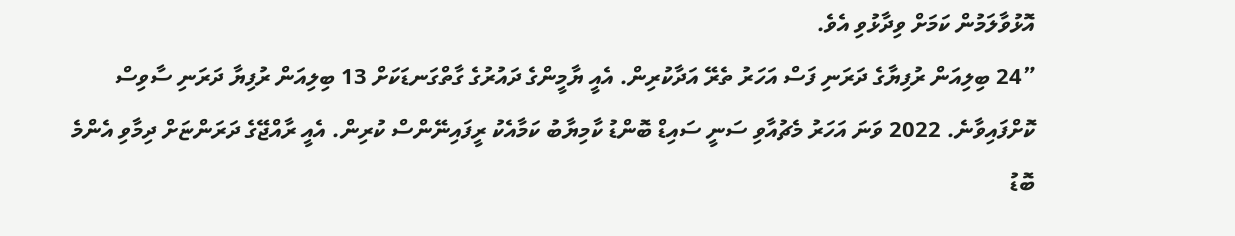އޮޅުވާލަމުން ކަމަށް ވިދާޅުވި އެވެ.
”24 ބިލިއަން ރުފިޔާގެ ދަރަނި ފަސް އަހަރު ތެރޭ އަދާކުރިން. އެއީ ޔާމީންގެ ދައުރުގެ ގާތްގަނޑަކަށް 13 ބިލިއަން ރުފިޔާ ދަރަނި ސާވިސް ކޮށްފައިވާނެ. 2022 ވަނަ އަހަރު މެޗުއާވި ސަނީ ސައިޑް ބޮންޑު ކާމިޔާބު ކަމާއެކު ރީފައިނޭންސް ކުރިން. އެއީ ރާއްޖޭގެ ދަރަންޏަށް ދިމާވި އެންމެ ބޮޑު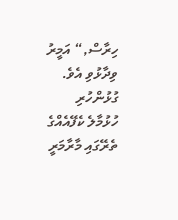ހިރާސް,“ އަމީރު ވިދާޅުވި އެވެ.
ގުޅުންހުރި
ހުޅުމާލެ ކެފޭއެއްގެ ތެރޭގައި މާރާމަރީ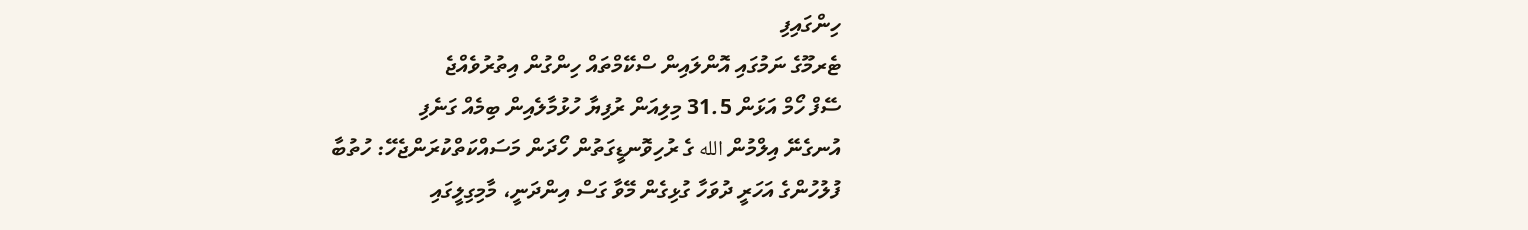ހިންގައިފި
ޓެރމޫގެ ނަމުގައި އޮންލައިން ސްކޭމްތައް ހިންގުން އިތުރުވެއްޖެ
ސޭފް ހޯމް އަޅަން 31.5 މިލިއަން ރުފިޔާ ހުޅުމާލެއިން ބިމެއް ގަނެފި
އުނގެނޭ އިލްމުން الله ގެ ރުހިވޮނޑީގަތުން ހޯދަން މަސައްކަތްކުރަންޖެހޭ: ހުތުބާ
ފުލުހުންގެ އަހަރީ ދުވަހާ ގުޅިގެން މޭވާ ގަސް އިންދަނީ، މާމިގިލީގައި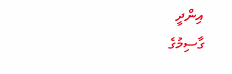އިންދީ
ގާސިމުގެ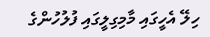ހިލޭ އެހީގައި މާމިގިލީގައި ފުލުހުންގެ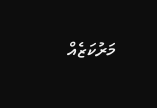މަރުކަޒެއް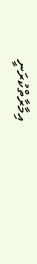އިމާރާތްކުރަނީ